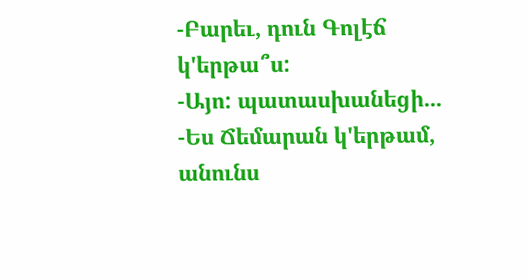-Բարեւ, դուն Գոլէճ կ'երթա՞ս:
-Այո: պատասխանեցի...
-Ես Ճեմարան կ'երթամ, անունս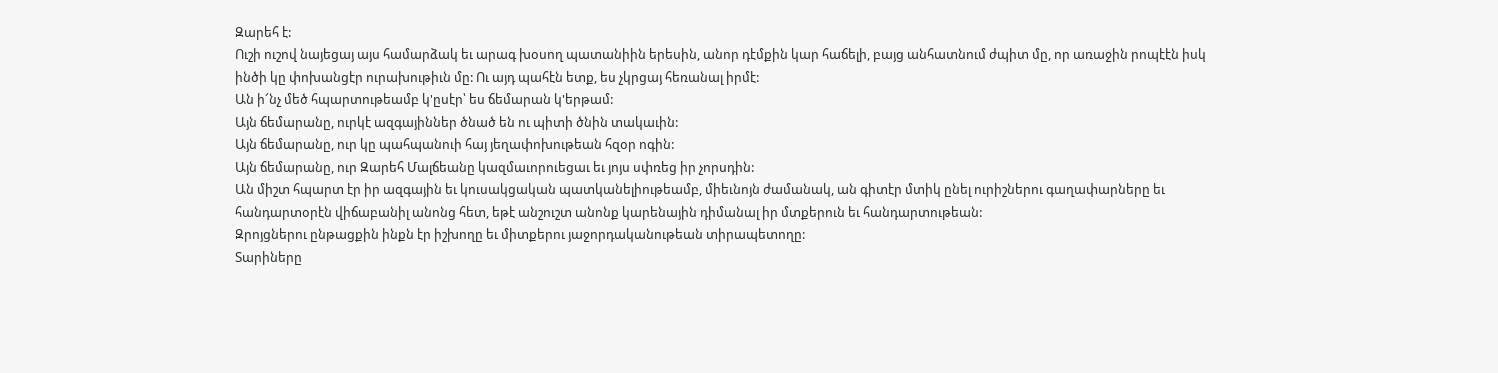Զարեհ է:
Ուշի ուշով նայեցայ այս համարձակ եւ արագ խօսող պատանիին երեսին, անոր դէմքին կար հաճելի, բայց անհատնում ժպիտ մը, որ առաջին րոպէէն իսկ ինծի կը փոխանցէր ուրախութիւն մը: Ու այդ պահէն ետք, ես չկրցայ հեռանալ իրմէ:
Ան ի՜նչ մեծ հպարտութեամբ կ'ըսէր՝ ես ճեմարան կ'երթամ:
Այն ճեմարանը, ուրկէ ազգայիններ ծնած են ու պիտի ծնին տակաւին:
Այն ճեմարանը, ուր կը պահպանուի հայ յեղափոխութեան հզօր ոգին:
Այն ճեմարանը, ուր Զարեհ Մալճեանը կազմաւորուեցաւ եւ յոյս սփռեց իր չորսդին:
Ան միշտ հպարտ էր իր ազգային եւ կուսակցական պատկանելիութեամբ, միեւնոյն ժամանակ, ան գիտէր մտիկ ընել ուրիշներու գաղափարները եւ հանդարտօրէն վիճաբանիլ անոնց հետ, եթէ անշուշտ անոնք կարենային դիմանալ իր մտքերուն եւ հանդարտութեան:
Զրոյցներու ընթացքին ինքն էր իշխողը եւ միտքերու յաջորդականութեան տիրապետողը:
Տարիները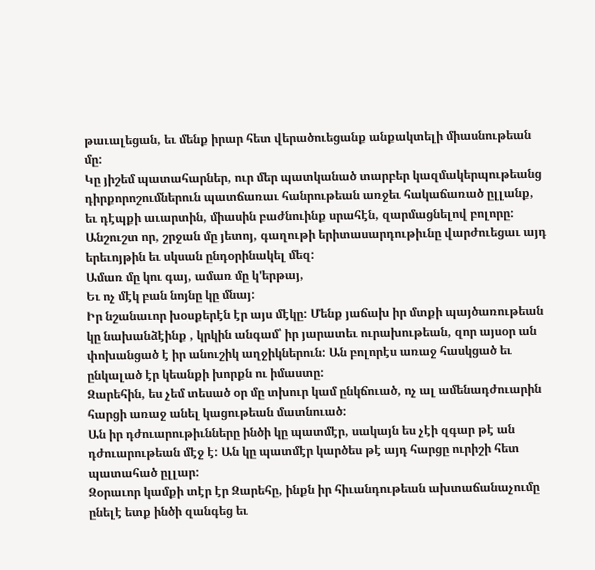թաւալեցան, եւ մենք իրար հետ վերածուեցանք անքակտելի միասնութեան մը:
Կը յիշեմ պատահարներ, ուր մեր պատկանած տարբեր կազմակերպութեանց դիրքորոշումներուն պատճառաւ հանրութեան առջեւ հակաճառած ըլլանք, եւ դէպքի աւարտին, միասին բաժնուինք սրահէն, զարմացնելով բոլորը:
Անշուշտ որ, շրջան մը յետոյ, գաղութի երիտասարդութիւնը վարժուեցաւ այդ երեւոյթին եւ սկսան ընդօրինակել մեզ:
Ամառ մը կու գայ, ամառ մը կ'երթայ,
Եւ ոչ մէկ բան նոյնը կը մնայ:
Իր նշանաւոր խօսքերէն էր այս մէկը: Մենք յաճախ իր մտքի պայծառութեան կը նախանձէինք , կրկին անգամ՝ իր յարատեւ ուրախութեան, զոր այսօր ան փոխանցած է իր անուշիկ աղջիկներուն: Ան բոլորէս առաջ հասկցած եւ ընկալած էր կեանքի խորքն ու իմաստը:
Զարեհին, ես չեմ տեսած օր մը տխուր կամ ընկճուած, ոչ ալ ամենադժուարին հարցի առաջ անել կացութեան մատնուած:
Ան իր դժուարութիւնները ինծի կը պատմէր, սակայն ես չէի զգար թէ ան դժուարութեան մէջ է: Ան կը պատմէր կարծես թէ այդ հարցը ուրիշի հետ պատահած ըլլար:
Զօրաւոր կամքի տէր էր Զարեհը, ինքն իր հիւանդութեան ախտաճանաչումը ընելէ ետք ինծի զանգեց եւ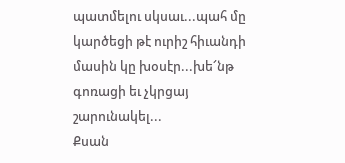պատմելու սկսաւ...պահ մը կարծեցի թէ ուրիշ հիւանդի մասին կը խօսէր...խե՜նթ գոռացի եւ չկրցայ շարունակել...
Քսան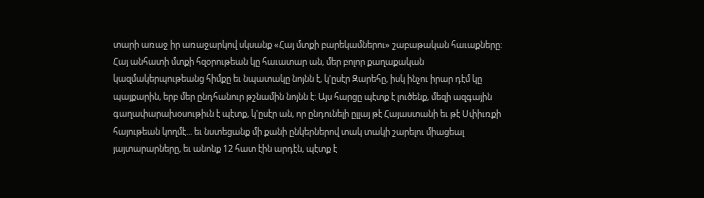տարի առաջ իր առաջարկով սկսանք «Հայ մտքի բարեկամներու» շաբաթական հաւաքները:
Հայ անհատի մտքի հզօրութեան կը հաւատար ան, մեր բոլոր քաղաքական կազմակերպութեանց հիմքը եւ նպատակը նոյնն է, կ'ըսէր Զարեհը, իսկ ինչու իրար դէմ կը պայքարին, երբ մեր ընդհանուր թշնամին նոյնն է: Այս հարցը պէտք է լուծենք, մեզի ազգային գաղափարախօսութիւն է պէտք, կ'ըսէր ան, որ ընդունելի ըլլայ թէ Հայաստանի եւ թէ Սփիւռքի հայութեան կողմէ... եւ նստեցանք մի քանի ընկերներով տակ տակի շարելու միացեալ յայտարարները, եւ անոնք 12 հատ էին արդէն, պէտք է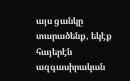այս ցանկը տարածենք, եկէք հայերէն ազգասիրական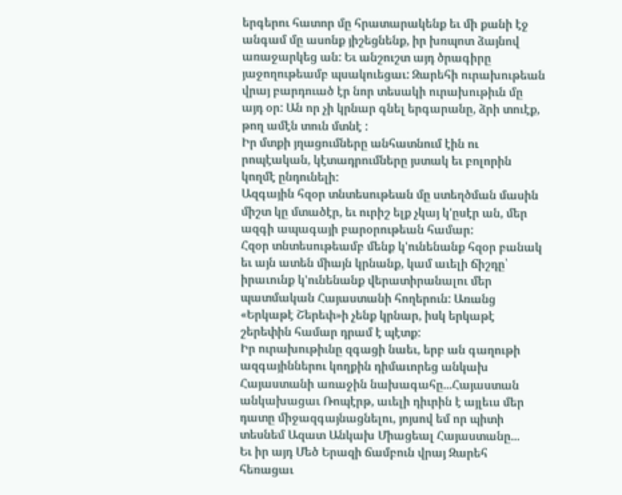երգերու հատոր մը հրատարակենք եւ մի քանի էջ անգամ մը ասոնք յիշեցնենք, իր խռպոտ ձայնով առաջարկեց ան: Եւ անշուշտ այդ ծրագիրը յաջողութեամբ պսակուեցաւ: Զարեհի ուրախութեան վրայ բարդուած էր նոր տեսակի ուրախութիւն մը այդ օր: Ան որ չի կրնար գնել երգարանը, ձրի տուէք, թող ամէն տուն մտնէ :
Իր մտքի յղացումները անհատնում էին ու րոպէական, կէտադրումները յստակ եւ բոլորին կողմէ ընդունելի:
Ազգային հզօր տնտեսութեան մը ստեղծման մասին միշտ կը մտածէր, եւ ուրիշ ելք չկայ կ'ըսէր ան, մեր ազգի ապագայի բարօրութեան համար:
Հզօր տնտեսութեամբ մենք կ'ունենանք հզօր բանակ եւ այն ատեն միայն կրնանք, կամ աւելի ճիշդը՝ իրաւունք կ'ունենանք վերատիրանալու մեր պատմական Հայաստանի հողերուն: Առանց «Երկաթէ Շերեփ»ի չենք կրնար, իսկ երկաթէ շերեփին համար դրամ է պէտք:
Իր ուրախութիւնը զգացի նաեւ, երբ ան գաղութի ազգայիններու կողքին դիմաւորեց անկախ Հայաստանի առաջին նախագահը...Հայաստան անկախացաւ Ռոպէրթ, աւելի դիւրին է այլեւս մեր դատը միջազգայնացնելու, յոյսով եմ որ պիտի տեսնեմ Ազատ Անկախ Միացեալ Հայաստանը...
Եւ իր այդ Մեծ Երազի ճամբուն վրայ Զարեհ հեռացաւ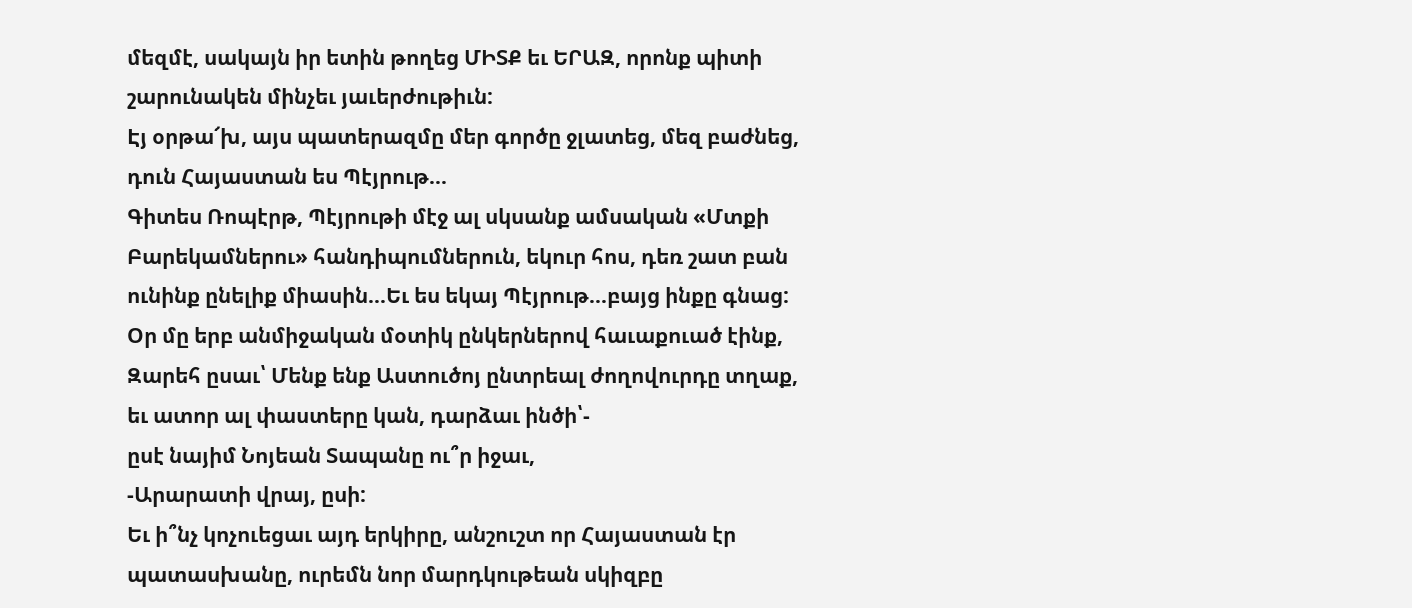մեզմէ, սակայն իր ետին թողեց ՄԻՏՔ եւ ԵՐԱԶ, որոնք պիտի շարունակեն մինչեւ յաւերժութիւն:
Էյ օրթա՜խ, այս պատերազմը մեր գործը ջլատեց, մեզ բաժնեց, դուն Հայաստան ես Պէյրութ...
Գիտես Ռոպէրթ, Պէյրութի մէջ ալ սկսանք ամսական «Մտքի Բարեկամներու» հանդիպումներուն, եկուր հոս, դեռ շատ բան ունինք ընելիք միասին...Եւ ես եկայ Պէյրութ...բայց ինքը գնաց:
Օր մը երբ անմիջական մօտիկ ընկերներով հաւաքուած էինք, Զարեհ ըսաւ՝ Մենք ենք Աստուծոյ ընտրեալ ժողովուրդը տղաք, եւ ատոր ալ փաստերը կան, դարձաւ ինծի՝-
ըսէ նայիմ Նոյեան Տապանը ու՞ր իջաւ,
-Արարատի վրայ, ըսի:
Եւ ի՞նչ կոչուեցաւ այդ երկիրը, անշուշտ որ Հայաստան էր պատասխանը, ուրեմն նոր մարդկութեան սկիզբը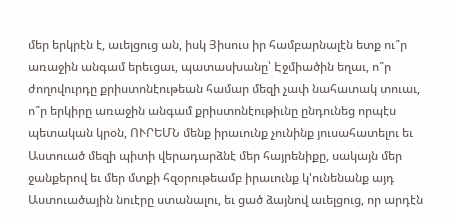մեր երկրէն է, աւելցուց ան, իսկ Յիսուս իր համբարնալէն ետք ու՞ր առաջին անգամ երեւցաւ, պատասխանը՝ Էջմիածին եղաւ, ո՞ր ժողովուրդը քրիստոնէութեան համար մեզի չափ նահատակ տուաւ, ո՞ր երկիրը առաջին անգամ քրիստոնէութիւնը ընդունեց որպէս պետական կրօն, ՈՒՐԵՄՆ մենք իրաւունք չունինք յուսահատելու եւ Աստուած մեզի պիտի վերադարձնէ մեր հայրենիքը, սակայն մեր ջանքերով եւ մեր մտքի հզօրութեամբ իրաւունք կ'ունենանք այդ Աստուածային նուէրը ստանալու, եւ ցած ձայնով աւելցուց, որ արդէն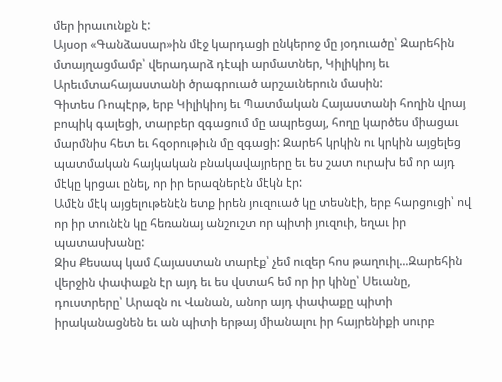մեր իրաւունքն է:
Այսօր «Գանձասար»ին մէջ կարդացի ընկերոջ մը յօդուածը՝ Զարեհին մտայղացմամբ՝ վերադարձ դէպի արմատներ, Կիլիկիոյ եւ Արեւմտահայաստանի ծրագրուած արշաւներուն մասին:
Գիտես Ռոպէրթ, երբ Կիլիկիոյ եւ Պատմական Հայաստանի հողին վրայ բոպիկ գալեցի, տարբեր զգացում մը ապրեցայ, հողը կարծես միացաւ մարմնիս հետ եւ հզօրութիւն մը զգացի: Զարեհ կրկին ու կրկին այցելեց պատմական հայկական բնակավայրերը եւ ես շատ ուրախ եմ որ այդ մէկը կրցաւ ընել, որ իր երազներէն մէկն էր:
Ամէն մէկ այցելութենէն ետք իրեն յուզուած կը տեսնէի, երբ հարցուցի՝ ով որ իր տունէն կը հեռանայ անշուշտ որ պիտի յուզուի, եղաւ իր պատասխանը:
Զիս Քեսապ կամ Հայաստան տարէք՝ չեմ ուզեր հոս թաղուիլ...Զարեհին վերջին փափաքն էր այդ եւ ես վստահ եմ որ իր կինը՝ Սեւանը, դուստրերը՝ Արազն ու Վանան, անոր այդ փափաքը պիտի իրականացնեն եւ ան պիտի երթայ միանալու իր հայրենիքի սուրբ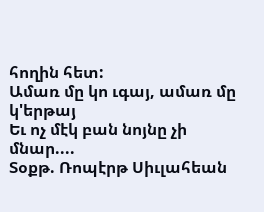հողին հետ:
Ամառ մը կո ւգայ, ամառ մը կ'երթայ
Եւ ոչ մէկ բան նոյնը չի մնար....
Տօքթ. Ռոպէրթ Սիւլահեան